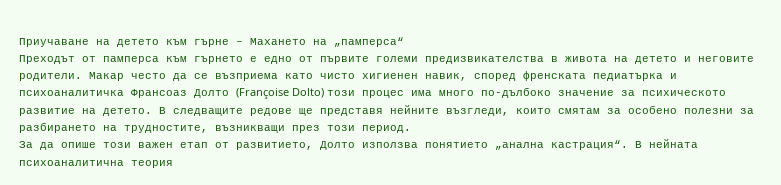Приучаване на детето към гърне – Махането на „памперса“
Преходът от памперса към гърнето е едно от първите големи предизвикателства в живота на детето и неговите родители. Макар често да се възприема като чисто хигиенен навик, според френската педиатърка и психоаналитичка Франсоаз Долто (Françoise Dolto) този процес има много по-дълбоко значение за психическото развитие на детето. В следващите редове ще представя нейните възгледи, които смятам за особено полезни за разбирането на трудностите, възникващи през този период.
За да опише този важен етап от развитието, Долто използва понятието „анална кастрация“. В нейната психоаналитична теория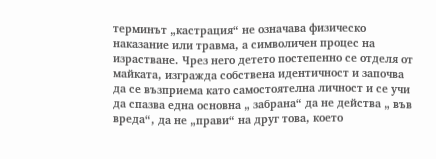терминът „кастрация“ не означава физическо наказание или травма, а символичен процес на израстване. Чрез него детето постепенно се отделя от майката, изгражда собствена идентичност и започва да се възприема като самостоятелна личност и се учи да спазва една основна „ забрана“ да не действа „ във вреда“, да не „прави“ на друг това, което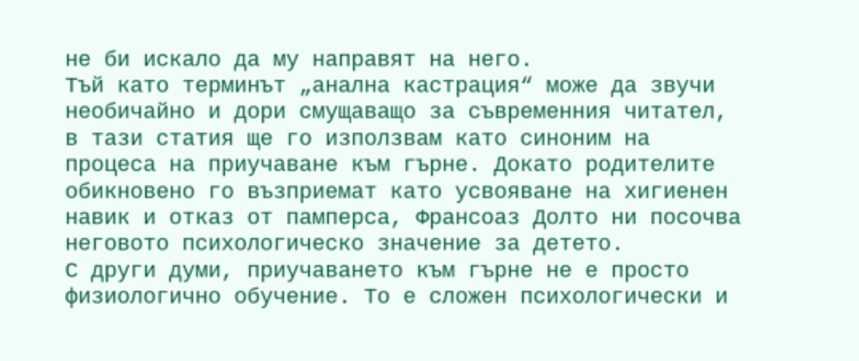не би искало да му направят на него.
Тъй като терминът „анална кастрация“ може да звучи необичайно и дори смущаващо за съвременния читател, в тази статия ще го използвам като синоним на процеса на приучаване към гърне. Докато родителите обикновено го възприемат като усвояване на хигиенен навик и отказ от памперса, Франсоаз Долто ни посочва неговото психологическо значение за детето.
С други думи, приучаването към гърне не е просто физиологично обучение. То е сложен психологически и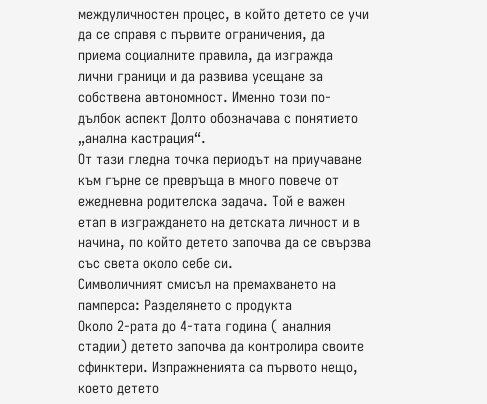междуличностен процес, в който детето се учи да се справя с първите ограничения, да приема социалните правила, да изгражда лични граници и да развива усещане за собствена автономност. Именно този по-дълбок аспект Долто обозначава с понятието „анална кастрация“.
От тази гледна точка периодът на приучаване към гърне се превръща в много повече от ежедневна родителска задача. Той е важен етап в изграждането на детската личност и в начина, по който детето започва да се свързва със света около себе си.
Символичният смисъл на премахването на памперса: Разделянето с продукта
Около 2-рата до 4-тата година ( аналния стадии) детето започва да контролира своите сфинктери. Изпражненията са първото нещо, което детето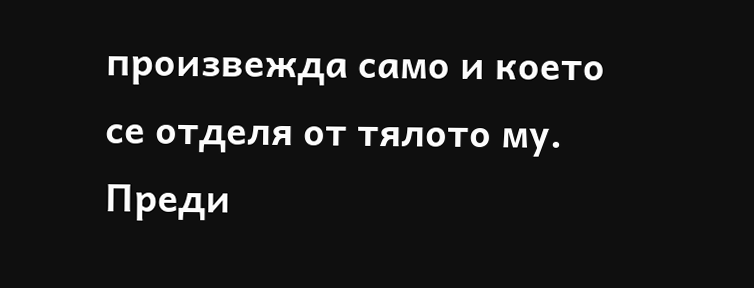произвежда само и което се отделя от тялото му.
Преди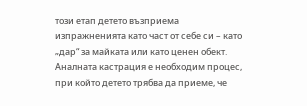този етап детето възприема изпражненията като част от себе си – като „дар“ за майката или като ценен обект.
Аналната кастрация е необходим процес, при който детето трябва да приеме, че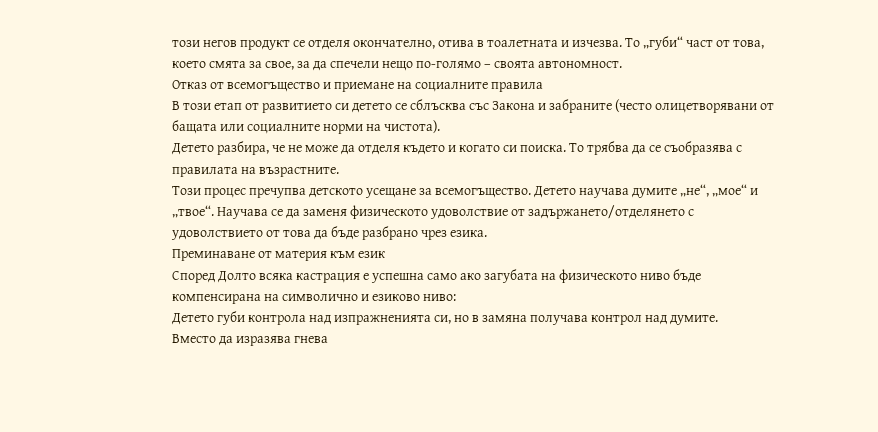този негов продукт се отделя окончателно, отива в тоалетната и изчезва. То „губи“ част от това, което смята за свое, за да спечели нещо по-голямо – своята автономност.
Отказ от всемогъщество и приемане на социалните правила
В този етап от развитието си детето се сблъсква със Закона и забраните (често олицетворявани от бащата или социалните норми на чистота).
Детето разбира, че не може да отделя където и когато си поиска. То трябва да се съобразява с правилата на възрастните.
Този процес пречупва детското усещане за всемогъщество. Детето научава думите „не“, „мое“ и „твое“. Научава се да заменя физическото удоволствие от задържането/отделянето с удоволствието от това да бъде разбрано чрез езика.
Преминаване от материя към език
Според Долто всяка кастрация е успешна само ако загубата на физическото ниво бъде компенсирана на символично и езиково ниво:
Детето губи контрола над изпражненията си, но в замяна получава контрол над думите.
Вместо да изразява гнева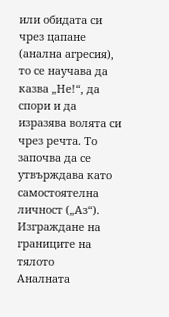или обидата си чрез цапане (анална агресия), то се научава да казва „Не!“, да спори и да изразява волята си чрез речта. То започва да се утвърждава като самостоятелна личност („Аз“).
Изграждане на границите на тялото
Аналната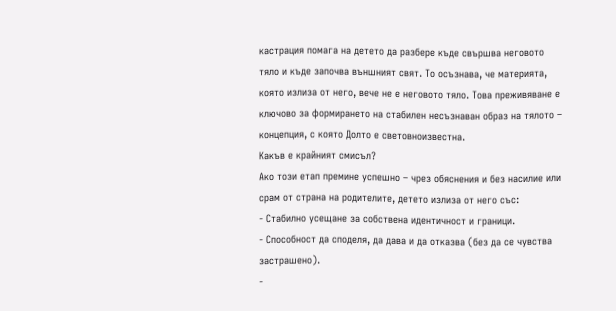кастрация помага на детето да разбере къде свършва неговото тяло и къде започва външният свят. То осъзнава, че материята, която излиза от него, вече не е неговото тяло. Това преживяване е ключово за формирането на стабилен несъзнаван образ на тялото – концепция, с която Долто е световноизвестна.
Какъв е крайният смисъл?
Ако този етап премине успешно – чрез обяснения и без насилие или срам от страна на родителите, детето излиза от него със:
- Стабилно усещане за собствена идентичност и граници.
- Способност да споделя, да дава и да отказва (без да се чувства застрашено).
-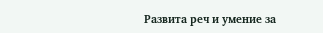Развита реч и умение за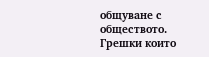общуване с обществото.
Грешки които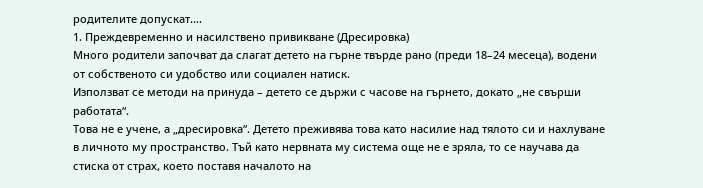родителите допускат….
1. Преждевременно и насилствено привикване (Дресировка)
Много родители започват да слагат детето на гърне твърде рано (преди 18–24 месеца), водени от собственото си удобство или социален натиск.
Използват се методи на принуда – детето се държи с часове на гърнето, докато „не свърши работата“.
Това не е учене, а „дресировка“. Детето преживява това като насилие над тялото си и нахлуване в личното му пространство. Тъй като нервната му система още не е зряла, то се научава да стиска от страх, което поставя началото на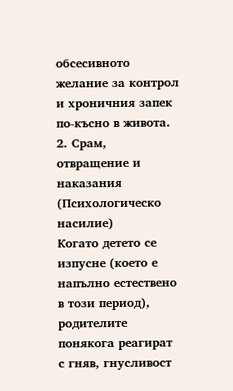обсесивното желание за контрол и хроничния запек по-късно в живота.
2. Срам, отвращение и наказания (Психологическо насилие)
Когато детето се изпусне (което е напълно естествено в този период), родителите понякога реагират с гняв, гнусливост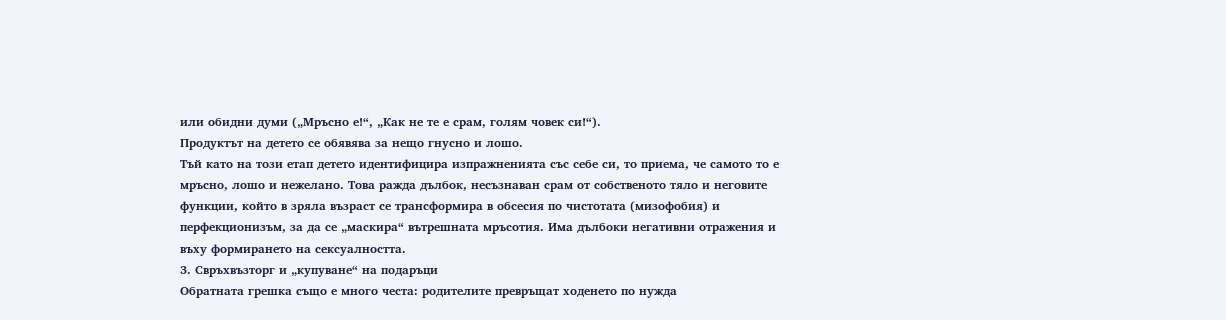или обидни думи („Мръсно е!“, „Как не те е срам, голям човек си!“).
Продуктът на детето се обявява за нещо гнусно и лошо.
Тъй като на този етап детето идентифицира изпражненията със себе си, то приема, че самото то е мръсно, лошо и нежелано. Това ражда дълбок, несъзнаван срам от собственото тяло и неговите функции, който в зряла възраст се трансформира в обсесия по чистотата (мизофобия) и перфекционизъм, за да се „маскира“ вътрешната мръсотия. Има дълбоки негативни отражения и въху формирането на сексуалността.
3. Свръхвъзторг и „купуване“ на подаръци
Обратната грешка също е много честа: родителите превръщат ходенето по нужда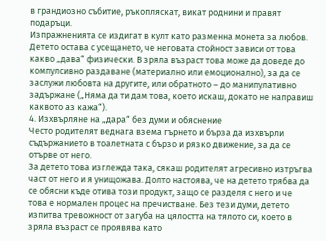в грандиозно събитие, ръкопляскат, викат роднини и правят подаръци.
Изпражненията се издигат в култ като разменна монета за любов.
Детето остава с усещането, че неговата стойност зависи от това какво „дава“ физически. В зряла възраст това може да доведе до компулсивно раздаване (материално или емоционално), за да се заслужи любовта на другите, или обратното – до манипулативно задържане („Няма да ти дам това, което искаш, докато не направиш каквото аз кажа“).
4. Изхвърляне на „дара“ без думи и обяснение
Често родителят веднага взема гърнето и бърза да изхвърли съдържанието в тоалетната с бързо и рязко движение, за да се отърве от него.
За детето това изглежда така, сякаш родителят агресивно изтръгва част от него и я унищожава. Долто настоява, че на детето трябва да се обясни къде отива този продукт, защо се разделя с него и че това е нормален процес на пречистване. Без тези думи, детето изпитва тревожност от загуба на цялостта на тялото си, което в зряла възраст се проявява като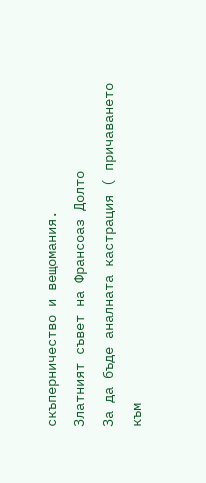скъперничество и вещомания.
Златният съвет на Франсоаз Долто
За да бъде аналната кастрация ( причаването към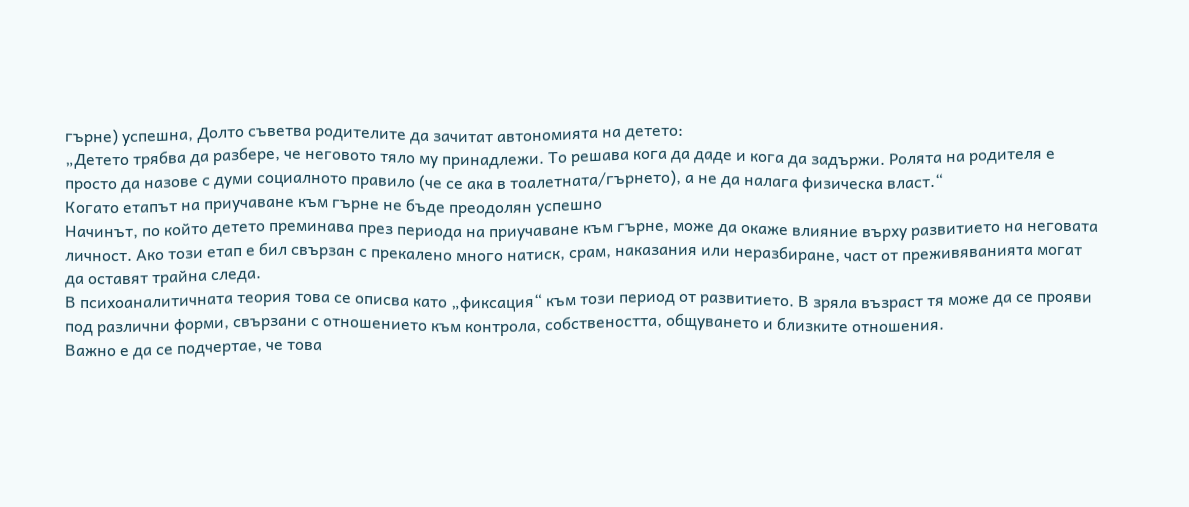гърне) успешна, Долто съветва родителите да зачитат автономията на детето:
„Детето трябва да разбере, че неговото тяло му принадлежи. То решава кога да даде и кога да задържи. Ролята на родителя е просто да назове с думи социалното правило (че се ака в тоалетната/гърнето), а не да налага физическа власт.“
Когато етапът на приучаване към гърне не бъде преодолян успешно
Начинът, по който детето преминава през периода на приучаване към гърне, може да окаже влияние върху развитието на неговата личност. Ако този етап е бил свързан с прекалено много натиск, срам, наказания или неразбиране, част от преживяванията могат да оставят трайна следа.
В психоаналитичната теория това се описва като „фиксация“ към този период от развитието. В зряла възраст тя може да се прояви под различни форми, свързани с отношението към контрола, собствеността, общуването и близките отношения.
Важно е да се подчертае, че това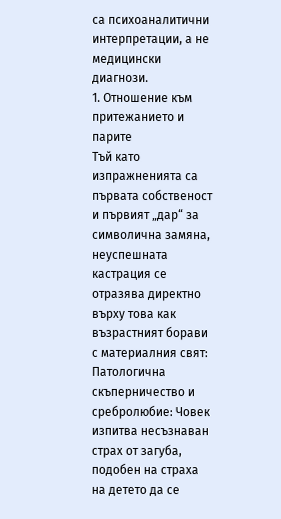са психоаналитични интерпретации, а не медицински диагнози.
1. Отношение към притежанието и парите
Тъй като изпражненията са първата собственост и първият „дар“ за символична замяна, неуспешната кастрация се отразява директно върху това как възрастният борави с материалния свят:
Патологична скъперничество и сребролюбие: Човек изпитва несъзнаван страх от загуба, подобен на страха на детето да се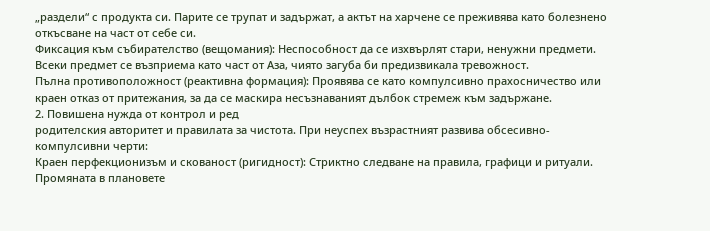„раздели“ с продукта си. Парите се трупат и задържат, а актът на харчене се преживява като болезнено откъсване на част от себе си.
Фиксация към събирателство (вещомания): Неспособност да се изхвърлят стари, ненужни предмети. Всеки предмет се възприема като част от Аза, чиято загуба би предизвикала тревожност.
Пълна противоположност (реактивна формация): Проявява се като компулсивно прахосничество или краен отказ от притежания, за да се маскира несъзнаваният дълбок стремеж към задържане.
2. Повишена нужда от контрол и ред
родителския авторитет и правилата за чистота. При неуспех възрастният развива обсесивно-компулсивни черти:
Краен перфекционизъм и скованост (ригидност): Стриктно следване на правила, графици и ритуали. Промяната в плановете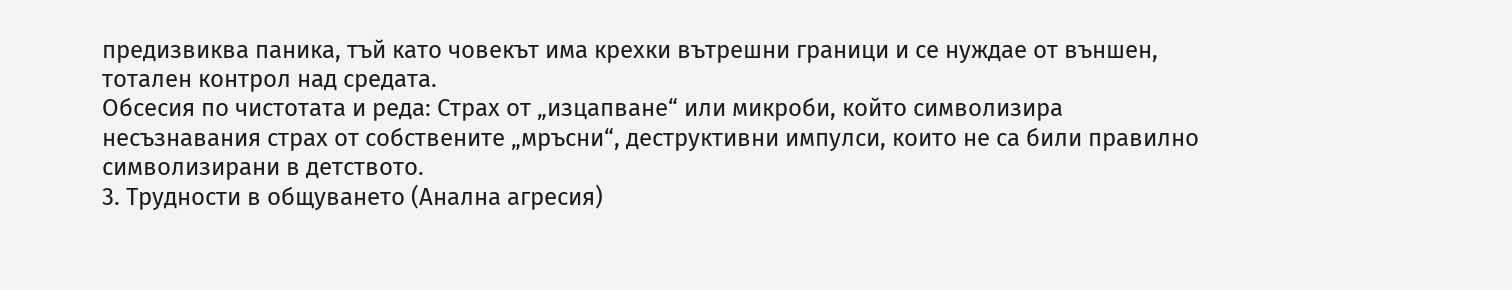предизвиква паника, тъй като човекът има крехки вътрешни граници и се нуждае от външен, тотален контрол над средата.
Обсесия по чистотата и реда: Страх от „изцапване“ или микроби, който символизира несъзнавания страх от собствените „мръсни“, деструктивни импулси, които не са били правилно символизирани в детството.
3. Трудности в общуването (Анална агресия)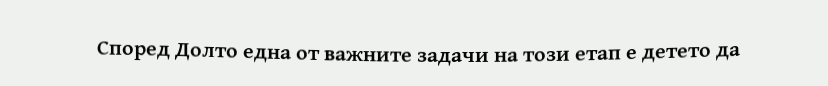Според Долто една от важните задачи на този етап е детето да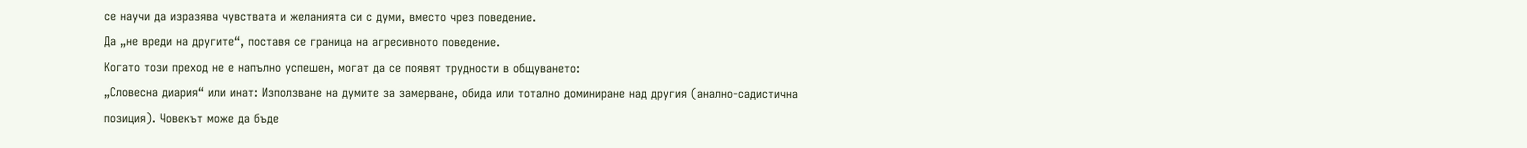се научи да изразява чувствата и желанията си с думи, вместо чрез поведение.
Да „не вреди на другите“, поставя се граница на агресивното поведение.
Когато този преход не е напълно успешен, могат да се появят трудности в общуването:
„Словесна диария“ или инат: Използване на думите за замерване, обида или тотално доминиране над другия (анално-садистична позиция). Човекът може да бъде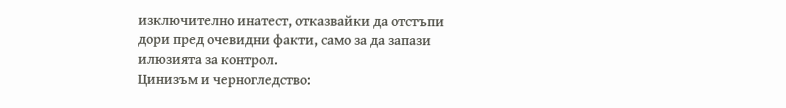изключително инатест, отказвайки да отстъпи дори пред очевидни факти, само за да запази илюзията за контрол.
Цинизъм и черногледство: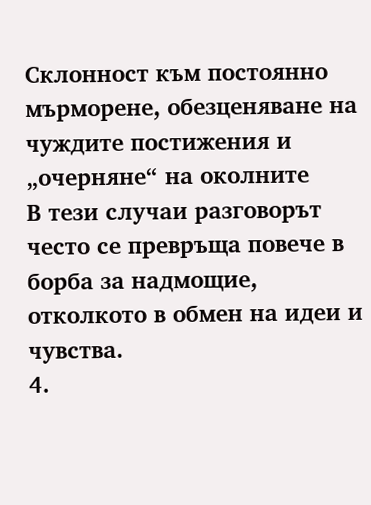Склонност към постоянно мърморене, обезценяване на чуждите постижения и „очерняне“ на околните
В тези случаи разговорът често се превръща повече в борба за надмощие, отколкото в обмен на идеи и чувства.
4.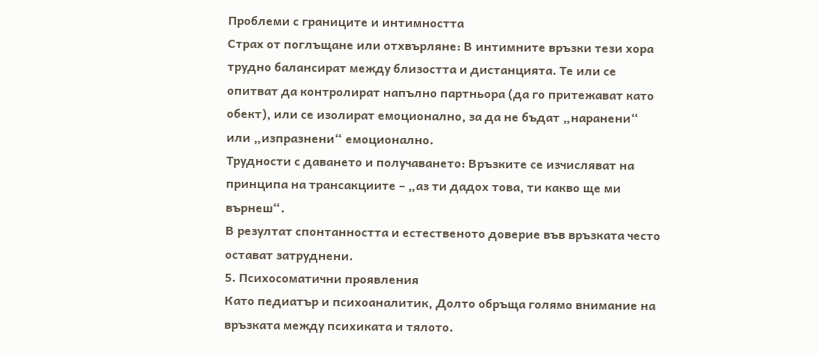Проблеми с границите и интимността
Страх от поглъщане или отхвърляне: В интимните връзки тези хора трудно балансират между близостта и дистанцията. Те или се опитват да контролират напълно партньора (да го притежават като обект), или се изолират емоционално, за да не бъдат „наранени“ или „изпразнени“ емоционално.
Трудности с даването и получаването: Връзките се изчисляват на принципа на трансакциите – „аз ти дадох това, ти какво ще ми върнеш“.
В резултат спонтанността и естественото доверие във връзката често остават затруднени.
5. Психосоматични проявления
Като педиатър и психоаналитик, Долто обръща голямо внимание на връзката между психиката и тялото.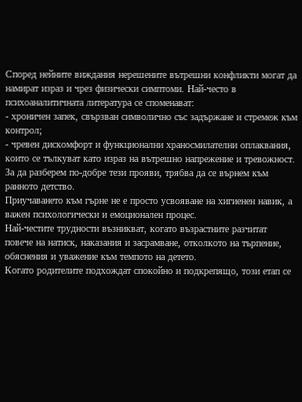Според нейните виждания нерешените вътрешни конфликти могат да намират израз и чрез физически симптоми. Най-често в психоаналитичната литература се споменават:
- хроничен запек, свързван символично със задържане и стремеж към контрол;
- чревен дискомфорт и функционални храносмилателни оплаквания, които се тълкуват като израз на вътрешно напрежение и тревожност.
За да разберем по-добре тези прояви, трябва да се върнем към ранното детство.
Приучаването към гърне не е просто усвояване на хигиенен навик, а важен психологически и емоционален процес.
Най-честите трудности възникват, когато възрастните разчитат повече на натиск, наказания и засрамване, отколкото на търпение, обяснения и уважение към темпото на детето.
Когато родителите подхождат спокойно и подкрепящо, този етап се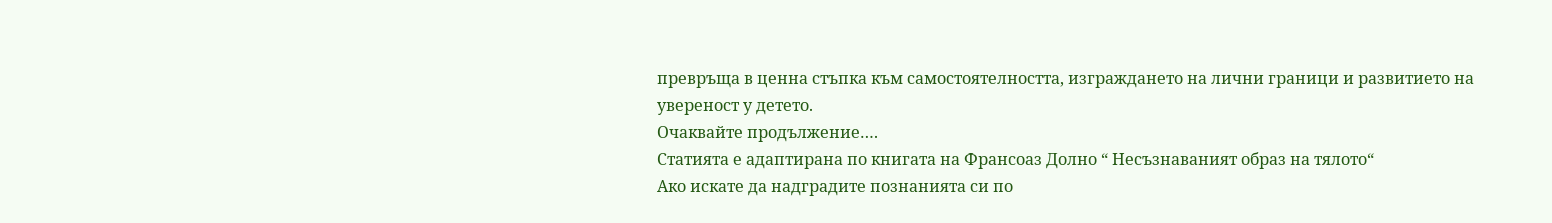превръща в ценна стъпка към самостоятелността, изграждането на лични граници и развитието на увереност у детето.
Очаквайте продължение….
Статията е адаптирана по книгата на Франсоаз Долно “ Несъзнаваният образ на тялото“
Ако искате да надградите познанията си по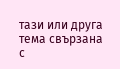тази или друга тема свързана с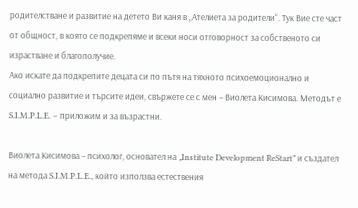родителстване и развитие на детето Ви каня в „Ателиета за родители“. Тук Вие сте част от общност, в която се подкрепяме и всеки носи отговорност за собственото си израстване и благополучие.
Ако искате да подкрепите децата си по пътя на тяхното психоемоционално и социално развитие и търсите идеи, свържете се с мен – Виолета Кисимова. Методът е S.I.M.P.L.E. – приложим и за възрастни.

Виолета Кисимова – психолог, основател на „Institute Development ReStart” и създател на метода S.I.M.P.L.E., който използва естествения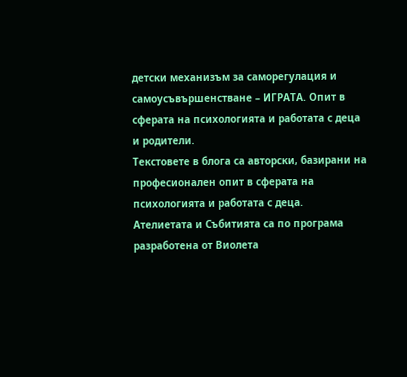детски механизъм за саморегулация и самоусъвършенстване – ИГРАТА. Опит в сферата на психологията и работата с деца и родители.
Текстовете в блога са авторски, базирани на професионален опит в сферата на психологията и работата с деца.
Ателиетата и Събитията са по програма разработена от Виолета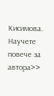Кисимова.
Научете повече за автора>>